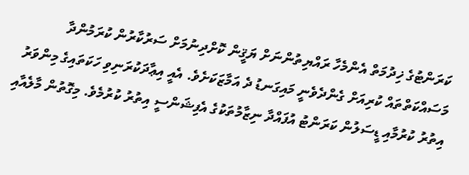ކަރަންޓުގެ ޚިދުމަތް އެންމެހާ ރައްޔިތުންނަށް ޔަޤީން ކޮށްދިނުމަށް ސަރުކާރުން ކުރަމުންދާ މަސައްކަތްތައް ކުރިއަށް ގެންދެވެނީ މައިގަނޑު ދެ އަމާޒަކަށެވެ. އެއީ އިޢާދަކުރަނިވި ހަކަތައިގެ މިންވަރު އިތުރު ކުރުމާއި ޑީސަލުން ކަރަންޓު އުފައްދާ ނިޒާމުތަކުގެ އެފިޝަންސީ އިތުރު ކުރުމެވެ. މިގޮތުން މާލެއާއި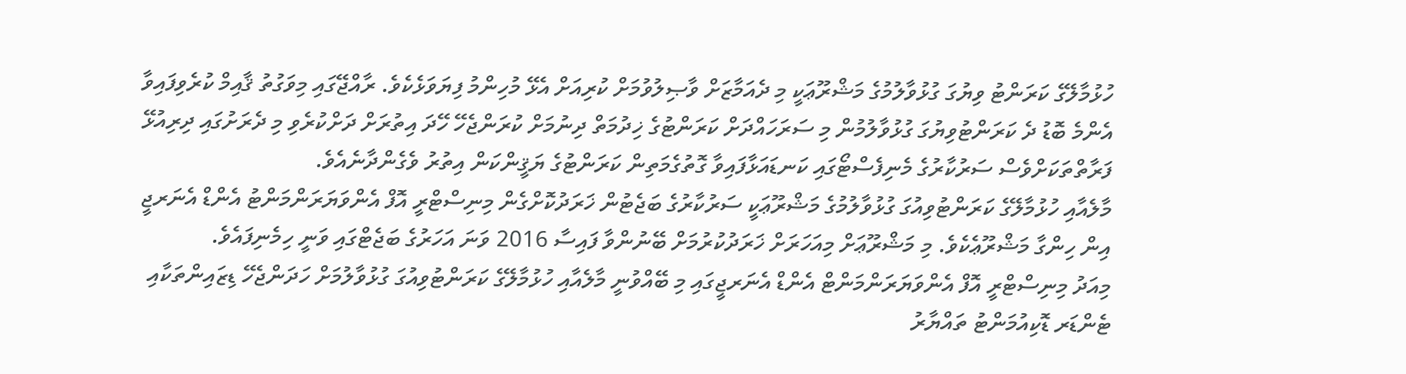ހުޅުމާލޭގެ ކަރަންޓު ވިޔުގަ ގުޅުވާލުމުގެ މަޝްރޫޢަކީ މި ދެއަމާޒަށް ވާޞިލުވުމަށް ކުރިއަށް އެޅޭ މުހިންމު ފިޔަވަޅެކެވެ. ރާއްޖޭގައި މިވަގުތު ޤާއިމް ކުރެވިފައިވާ އެންމެ ބޮޑު ދެ ކަރަންޓުވިޔުގަ ގުޅުވާލުމުން މި ސަރަހައްދަށް ކަރަންޓުގެ ޚިދުމަތް ދިނުމަށް ކުރަންޖެހޭ ހޭދަ އިތުރަށް ދަށްކުރެވި މި ދެރަށުގައި ދިރިއުޅޭ ފަރާތްތަކަށްވެސް ސަރުކާރުގެ މެނިފެސްޓޯގައި ކަނޑައަޅާފައިވާ ގޮތުގެމަތިން ކަރަންޓުގެ ޔަޤީންކަން އިތުރު ވެގެންދާނެއެވެ.
މާލެއާއި ހުޅުމާލޭގެ ކަރަންޓުވިއުގަ ގުޅުވާލުމުގެ މަޝްރޫޢަކީ ސަރުކާރުގެ ބަޖެޓުން ޚަރަދުކޮށްގެން މިނިސްޓްރީ އޮފް އެންވަޔަރަންމަންޓު އެންޑް އެނަރޖީ އިން ހިންގާ މަޝްރޫޢެކެވެ. މި މަޝްރޫޢަށް މިއަހަރަށް ޚަރަދުކުރުމަށް ބޭނުންވާ ފައިސާ 2016 ވަނަ އަހަރުގެ ބަޖެޓްގައި ވަނީ ހިމެނިފައެވެ.
މިއަދު މިނިސްޓްރީ އޮފް އެންވަޔަރަންމަންޓް އެންޑް އެނަރޖީގައި މި ބޭއްވުނީ މާލެއާއި ހުޅުމާލޭގެ ކަރަންޓުވިއުގަ ގުޅުވާލުމަށް ހަދަންޖެހޭ ޑިޒައިންތަކާއި ޓެންޑަރ ޑޮކިއުމަންޓު ތައްޔާރު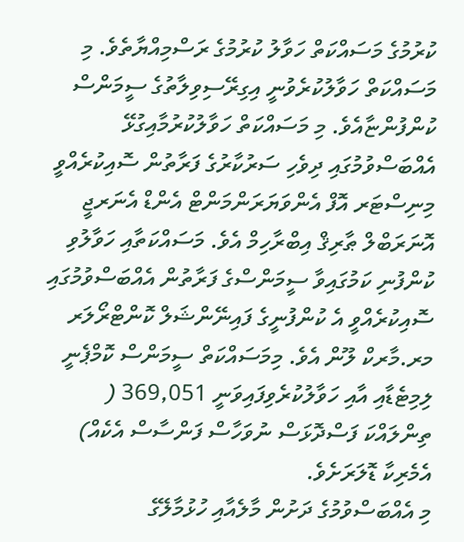ކުރުމުގެ މަސައްކަތް ހަވާލު ކުރުމުގެ ރަސްމިއްޔާތެވެ. މި މަސައްކަތް ހަވާލުކުރެވުނީ އިގިރޭސިވިލާތުގެ ސީމަންސް ކުންފުންޏާއެވެ. މި މަސައްކަތް ހަވާލުކުރުމާއިގުޅޭ އެއްބަސްވުމުގައި ދިވެހި ސަރުކާރުގެ ފަރާތުން ސޮއިކުރެއްވީ މިނިސްޓަރ އޮފް އެންވަޔަރަންމަންޓް އެންޑް އެނަރޖީ އޮނަރަބްލް ޠާރިޤް އިބްރާހިމް އެވެ. މަސައްކަތާއި ހަވާލުވި ކުންފުނި ކަމުގައިވާ ސީމަންސްގެ ފަރާތުން އެއްބަސްވުމުގައި ސޮއިކުރެއްވީ އެ ކުންފުނީގެ ފައިނޭންޝަލް ކޮންޓްރޯލަރ މރ.މާރކް ލޫން އެވެ. މިމަސައްކަތް ސީމަންސް ކޮމްޕެނީ ލިމިޓެޑާއި އާއި ހަވާލުކުރެވިފައިވަނީ 369,051 ( ތިންލައްކަ ފަސްދޮޅަސް ނުވަހާސް ފަންސާސް އެކެއް) އެމެރިކާ ޑޮލަރަށެވެ.
މި އެއްބަސްވުމުގެ ދަށުން މާލެއާއި ހުޅުމާލޭގެ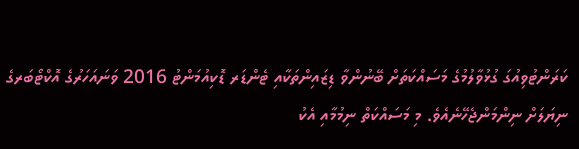ކަރަންޓުވިއުގަ ގުޅުވާލުމުގެ މަސައްކަތަށް ބޭނުންވާ ޑިޒައިންތަކާއި ޓެންޑަރ ޑޮކިއުމަންޓު 2016 ވަނައަހަރުގެ އޮކްޓޯބަރގެ ނިޔަލަށް ނިންމަންޖެހޭނެއެވެ. މި މަސައްކަތް ނިމުމާއި އެކު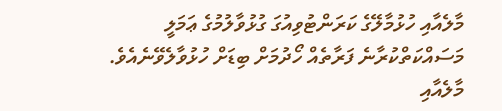މާލެއާއި ހުޅުމާލޭގެ ކަރަންޓުވިއުގަ ގުޅުވާލުމުގެ ޢަމަލީ މަސައްކަތްކުރާނެ ފަރާތެއް ހޯދުމަށް ބިޑަށް ހުޅުވާލެވޭނެއެވެ.
މާލެއާއި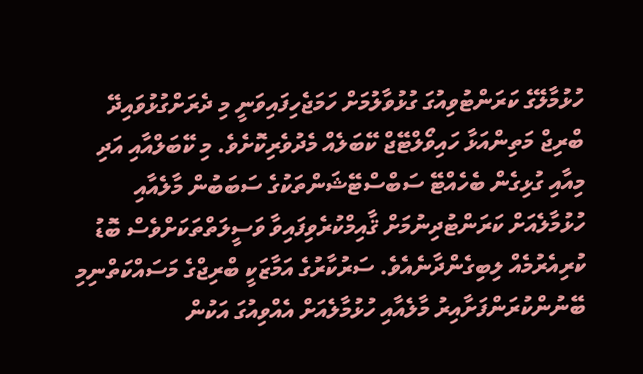ހުޅުމާލޭގެ ކަރަންޓުވިއުގަ ގުޅުވާލުމަށް ހަމަޖެހިފައިވަނީ މި ދެރަށްގުޅުވައިދޭ ބްރިޖް މަތިންއަޅާ ހައިވޯލްޓޭޖް ކޭބަލެއް މެދުވެރިކޮށެވެ. މި ކޭބަލްއާއި އަދި މިއާއި ގުޅިގެން ބެހެއްޓޭ ސަބްސްޓޭޝަންތަކުގެ ސަބަބުން މާލެއާއި ހުޅުމާލެއަށް ކަރަންޓުދިނުމަށް ޤާއިމްކުރެވިފައިވާ ވަސީލަތްތަކަށްވެސް ބޮޑު ކުރިއެރުމެއް ލިބިގެންދާނެއެވެ. ސަރުކާރުގެ އަމާޒަކީ ބްރިޖްގެ މަސައްކަތްނިމި ބޭނުންކުރަންފަށާއިރު މާލެއާއި ހުޅުމާލެއަށް އެއްވިއުގަ އަކުން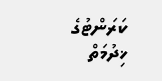ކަރަންޓުގެ ޚިދުމަތް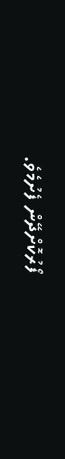ފޯރުކޮށްދޭން ފެށުމެވެ.